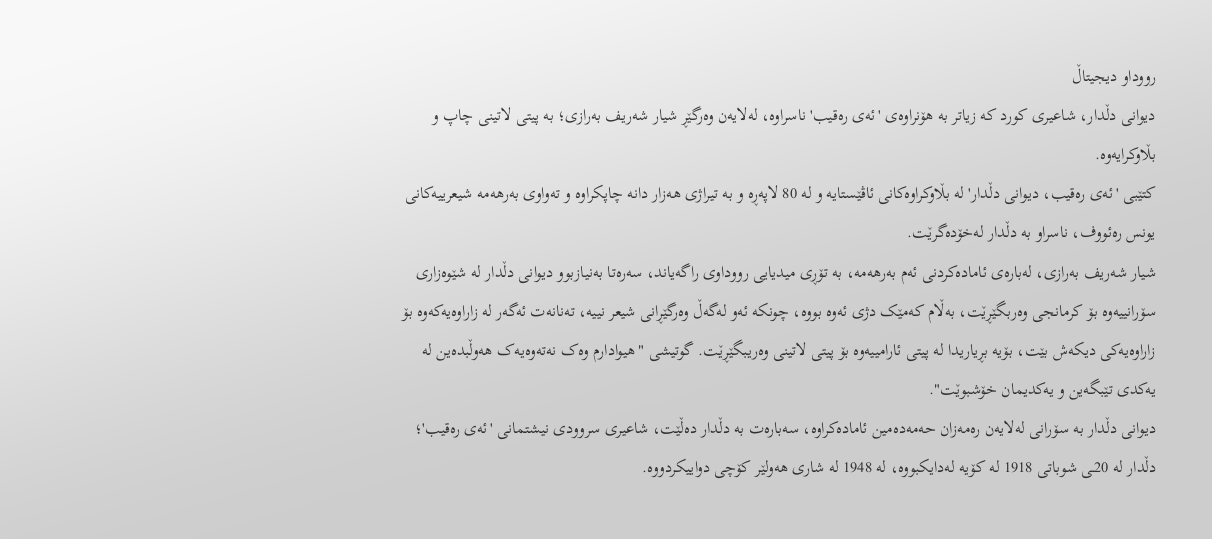رووداو دیجیتاڵ
دیوانی دڵدار، شاعیری کورد کە زیاتر بە هۆنراوەی 'ئەی رەقیب' ناسراوە، لەلایەن وەرگێڕ شیار شەریف بەرازی؛ بە پیتی لاتینی چاپ و بڵاوکرایەوە.
کتێبی 'ئەی رەقیب، دیوانی دڵدار' لە بڵاوکراوەکانی ئاڤێستایە و لە 80 لاپەڕە و بە تیراژی هەزار دانە چاپکراوە و تەواوی بەرهەمە شیعرییەکانی یونس رەئووف، ناسراو بە دڵدار لەخۆدەگرێت.
شیار شەریف بەرازی، لەبارەی ئامادەکردنی ئەم بەرهەمە، بە تۆڕی میدیایی رووداوی راگەیاند، سەرەتا بەنیازبوو دیوانی دڵدار لە شێوەزاری سۆرانییەوە بۆ کرمانجی وەربگێڕێت، بەڵام کەمێک دژی ئەوە بووە، چونکە ئەو لەگەڵ وەرگێڕانی شیعر نییە، تەنانەت ئەگەر لە زاراوەیەکەوە بۆ زاراوەیەکی دیکەش بێت، بۆیە بڕیاریدا لە پیتی ئارامییەوە بۆ پیتی لاتینی وەریبگێڕێت. گوتیشی "هیوادارم وەک نەتەوەیەک هەوڵبدەین لە یەکدی تێبگەین و یەکدیمان خۆشبوێت".
دیوانی دڵدار بە سۆرانی لەلایەن رەمەزان حەمەدەمین ئامادەکراوە، سەبارەت بە دڵدار دەڵێت، شاعیری سروودی نیشتمانی 'ئەی رەقیب'؛ دڵدار لە 20ـی شوباتی 1918 لە کۆیە لەدایکبووە، لە 1948 لە شاری هەولێر کۆچی دواییکردووە.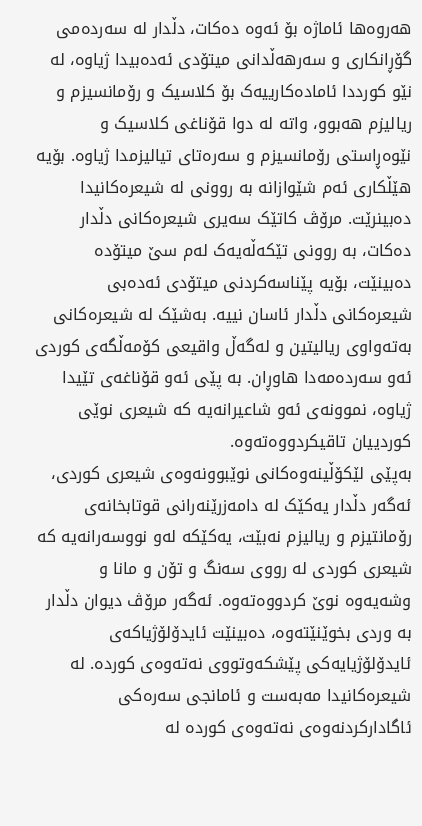هەروەها ئاماژە بۆ ئەوە دەکات، دڵدار لە سەردەمی گۆڕانکاری و سەرهەڵدانی میتۆدی ئەدەبیدا ژیاوە، لە نێو کورددا ئامادەکارییەک بۆ کلاسیک و رۆمانسیزم و ریالیزم هەبوو، واتە لە دوا قۆناغی کلاسیک و نێوەڕاستی رۆمانسیزم و سەرەتای تیالیزمدا ژیاوە. بۆیە هێڵکاری ئەم شێوازانە بە روونی لە شیعرەکانیدا دەبینرێت. مرۆڤ کاتێک سەیری شیعرەکانی دڵدار دەکات، بە روونی تێکەڵەیەک لەم سێ میتۆدە دەبینێت، بۆیە پێناسەکردنی میتۆدی ئەدەبی شیعرەکانی دڵدار ئاسان نییە. بەشێک لە شیعرەکانی بەتەواوی ریالیتین و لەگەڵ واقیعی کۆمەڵگەی کوردی ئەو سەردەمەدا هاوڕان. بە پێی ئەو قۆناغەی تێیدا ژیاوە، نموونەی ئەو شاعیرانەیە کە شیعری نوێی کوردییان تاقیکردووەتەوە.
بەپێی لێکۆڵینەوەکانی نوێبوونەوەی شیعری کوردی، ئەگەر دڵدار یەکێک لە دامەزرێنەرانی قوتابخانەی رۆمانتیزم و ریالیزم نەبێت، یەکێکە لەو نووسەرانەیە کە شیعری کوردی لە رووی سەنگ و تۆن و مانا و وشەیەوە نوێ کردووەتەوە. ئەگەر مرۆڤ دیوان دڵدار بە وردی بخوێنێتەوە، دەبینێت ئایدۆلۆژیاکەی ئایدۆلۆژیایەکی پێشکەوتووی نەتەوەی کوردە. لە شیعرەکانیدا مەبەست و ئامانجی سەرەکی ئاگادارکردنەوەی نەتەوەی کوردە لە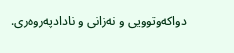دواکەوتوویی و نەزانی و نادادپەروەری.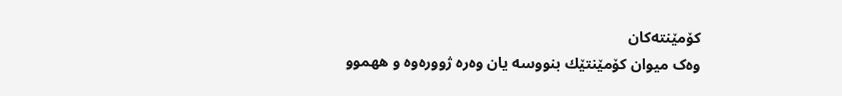کۆمێنتەکان
وەک میوان کۆمێنتێك بنووسە یان وەرە ژوورەوە و ههموو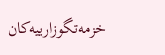خزمەتگوزارییەکان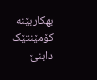بهكاربێنه
کۆمێنتێک دابنێ